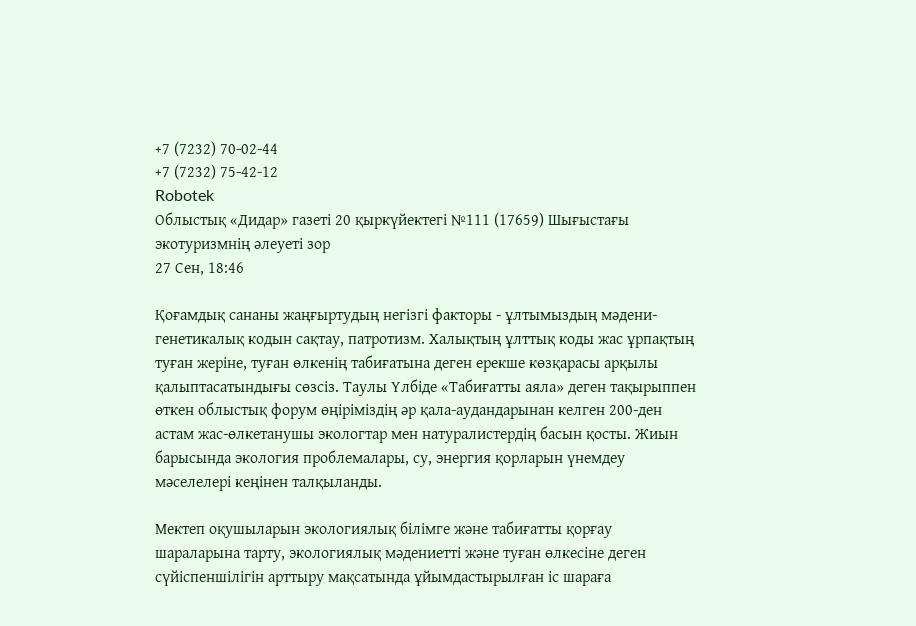+7 (7232) 70-02-44
+7 (7232) 75-42-12
Robotek
Облыстық «Дидар» газеті 20 қыркүйектегі №111 (17659) Шығыстағы экотуризмнің әлеуеті зор
27 Сен, 18:46

Қоғамдық сананы жаңғыртудың негізгі факторы - ұлтымыздың мәдени-генетикалық кодын сақтау, патротизм. Халықтың ұлттық коды жас ұрпақтың туған жеріне, туған өлкенің табиғатына деген ерекше көзқарасы арқылы қалыптасатындығы сөзсіз. Таулы Үлбіде «Табиғатты аяла» деген тақырыппен өткен облыстық форум өңіріміздің әр қала-аудандарынан келген 200-ден астам жас-өлкетанушы экологтар мен натуралистердің басын қосты. Жиын барысында экология проблемалары, су, энергия қорларын үнемдеу мәселелері кеңінен талқыланды.

Мектеп оқушыларын экологиялық білімге және табиғатты қорғау шараларына тарту, экологиялық мәдениетті және туған өлкесіне деген сүйіспеншілігін арттыру мақсатында ұйымдастырылған іс шараға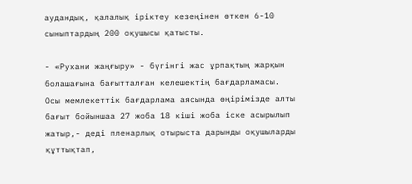аудандық, қалалық іріктеу кезеңінен өткен 6-10 сыныптардың 200 оқушысы қатысты.

- «Рухани жаңғыру» - бүгінгі жас ұрпақтың жарқын болашағына бағытталған келешектің бағдарламасы. Осы мемлекеттік бағдарлама аясында өңірімізде алты бағыт бойыншаа 27 жоба 18 кіші жоба іске асырылып жатыр,- деді пленарлық отырыста дарынды оқушыларды құттықтап,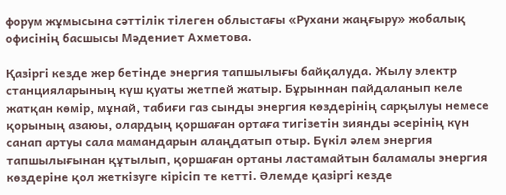форум жұмысына сәттілік тілеген облыстағы «Рухани жаңғыру» жобалық офисінің басшысы Мәдениет Ахметова.

Қазіргі кезде жер бетінде энергия тапшылығы байқалуда. Жылу электр станцияларының күш қуаты жетпей жатыр. Бұрыннан пайдаланып келе жатқан көмір, мұнай, табиғи газ сынды энергия көздерінің сарқылуы немесе қорының азаюы, олардың қоршаған ортаға тигізетін зиянды әсерінің күн санап артуы сала мамандарын алаңдатып отыр. Бүкіл әлем энергия тапшылығынан құтылып, қоршаған ортаны ластамайтын баламалы энергия көздеріне қол жеткізуге кірісіп те кетті. Әлемде қазіргі кезде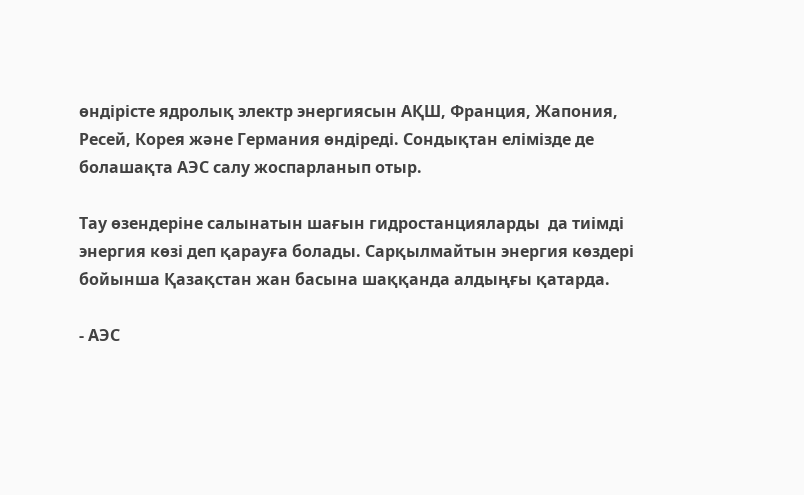өндірісте ядролық электр энергиясын АҚШ, Франция, Жапония, Ресей, Корея және Германия өндіреді. Сондықтан елімізде де болашақта АЭС салу жоспарланып отыр.

Тау өзендеріне салынатын шағын гидростанцияларды  да тиімді энергия көзі деп қарауға болады. Сарқылмайтын энергия көздері бойынша Қазақстан жан басына шаққанда алдыңғы қатарда.

- АЭС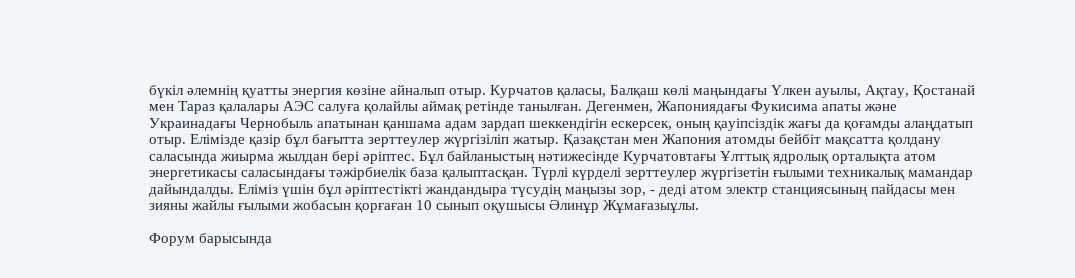бүкіл әлемнің қуатты энергия көзіне айналып отыр. Курчатов қаласы, Балқаш көлі маңындағы Үлкен ауылы, Ақтау, Қостанай мен Тараз қалалары АЭС салуға қолайлы аймақ ретінде танылған. Дегенмен, Жапониядағы Фукисима апаты және Украинадағы Чернобыль апатынан қаншама адам зардап шеккендігін ескерсек, оның қауіпсіздік жағы да қоғамды алаңдатып отыр. Елімізде қазір бұл бағытта зерттеулер жүргізіліп жатыр. Қазақстан мен Жапония атомды бейбіт мақсатта қолдану саласында жиырма жылдан бері әріптес. Бұл байланыстың нәтижесінде Курчатовтағы Ұлттық ядролық орталықта атом энергетикасы саласындағы тәжірбиелік база қалыптасқан. Түрлі күрделі зерттеулер жүргізетін ғылыми техникалық мамандар дайындалды. Еліміз үшін бұл әріптестікті жандандыра түсудің маңызы зор, - деді атом электр станциясының пайдасы мен зияны жайлы ғылыми жобасын қорғаған 10 сынып оқушысы Әлинұр Жұмағазыұлы.

Форум барысында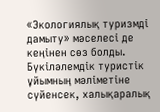«Экологиялық туризмді дамыту» мәселесі де кеңінен сөз болды. Бүкіләлемдік туристік ұйымның мәліметіне сүйенсек, халықаралық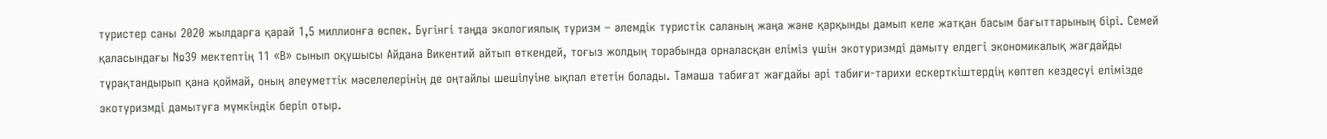туристер саны 2020 жылдарға қарай 1,5 миллионға өспек. Бүгінгі таңда экологиялық туризм – әлемдік туристік саланың жаңа және қарқынды дамып келе жатқан басым бағыттарының бірі. Семей қаласындағы №39 мектептің 11 «В» сынып оқушысы Айдана Викентий айтып өткендей, тоғыз жолдың торабында орналасқан еліміз үшін экотуризмді дамыту елдегі экономикалық жағдайды тұрақтандырып қана қоймай, оның әлеуметтік мәселелерінің де оңтайлы шешілуіне ықпал ететін болады. Тамаша табиғат жағдайы әрі табиғи-тарихи ескерткіштердің көптеп кездесуі елімізде экотуризмді дамытуға мүмкіндік беріп отыр.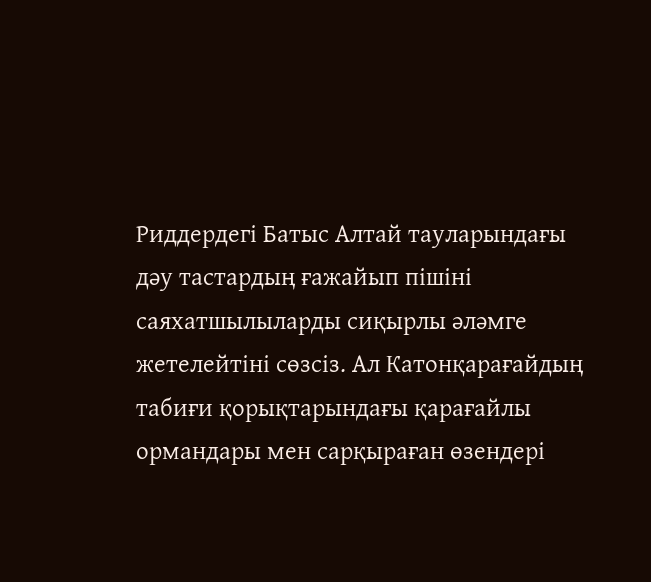Риддердегі Батыс Алтай тауларындағы дәу тастардың ғажайып пішіні саяхатшылыларды сиқырлы әләмге жетелейтіні сөзсіз. Ал Катонқарағайдың табиғи қорықтарындағы қарағайлы ормандары мен сарқыраған өзендері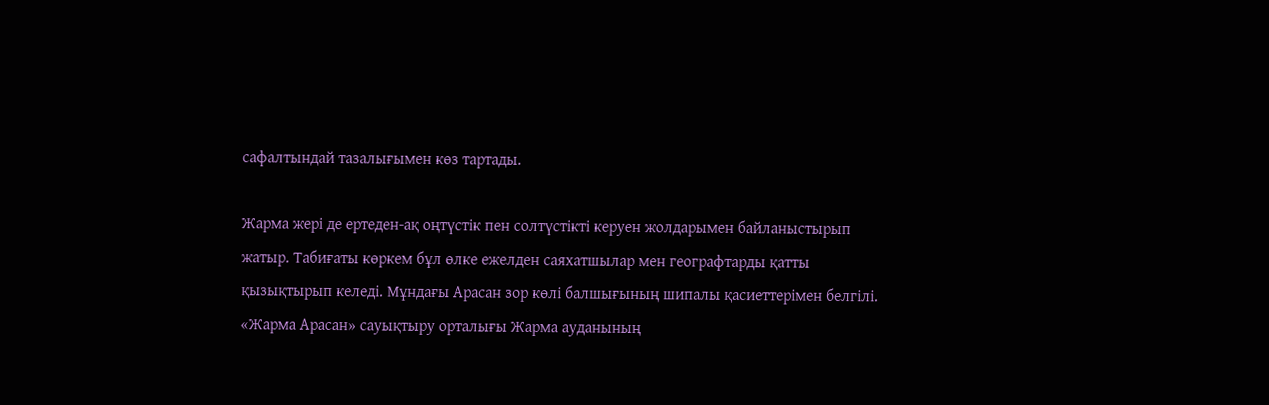сафалтындай тазалығымен көз тартады.

Жарма жері де ертеден-ақ оңтүстік пен солтүстікті керуен жолдарымен байланыстырып жатыр. Табиғаты көркем бұл өлке ежелден саяхатшылар мен географтарды қатты қызықтырып келеді. Мұндағы Арасан зор көлі балшығының шипалы қасиеттерімен белгілі. «Жарма Арасан» сауықтыру орталығы Жарма ауданының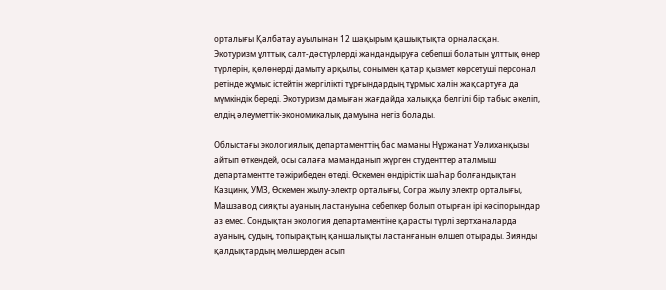орталығы Қалбатау ауылынан 12 шақырым қашықтықта орналасқан. Экотуризм ұлттық салт-дәстүрлерді жандандыруға себепші болатын ұлттық өнер түрлерін, қөлөнерді дамыту арқылы, сонымен қатар қызмет көрсетуші персонал ретінде жұмыс істейтін жергілікті тұрғындардың тұрмыс халін жақсартуға да мүмкіндік береді. Экотуризм дамыған жағдайда халыққа белгілі бір табыс әкеліп, елдің әлеуметтік-экономикалық дамуына негіз болады.

Облыстағы экологиялық департаменттің бас маманы Нұржанат Уәлиханқызы айтып өткендей, осы салаға маманданып жүрген студенттер аталмыш департаментте тәжірибеден өтеді. Өскемен өндірістік шаҺар болғандықтан Казцинк, УМЗ, Өскемен жылу-электр орталығы, Согра жылу электр орталығы, Машзавод сияқты ауаның ластануына себепкер болып отырған ірі кәсіпорындар аз емес. Сондықтан экология департаментіне қарасты түрлі зертханаларда ауаның, судың, топырақтың қаншалықты ластанғанын өлшеп отырады. Зиянды қалдықтардың мөлшерден асып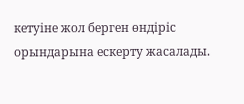кетуіне жол берген өндіріс орындарына ескерту жасалады.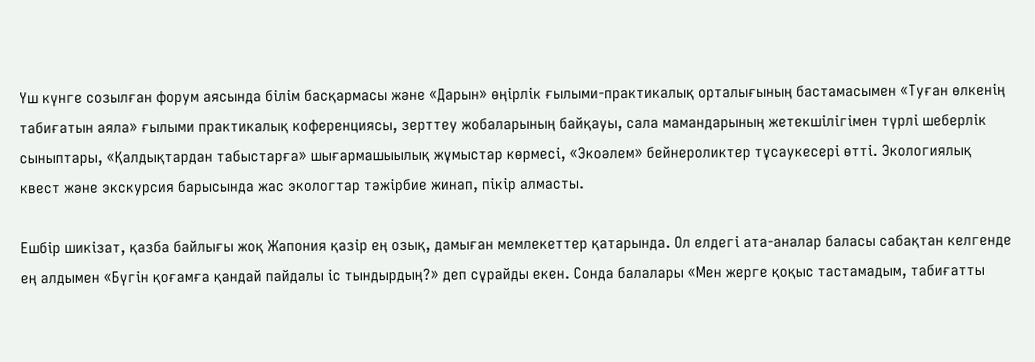Үш күнге созылған форум аясында білім басқармасы және «Дарын» өңірлік ғылыми-практикалық орталығының бастамасымен «Туған өлкенің табиғатын аяла» ғылыми практикалық коференциясы, зерттеу жобаларының байқауы, сала мамандарының жетекшілігімен түрлі шеберлік сыныптары, «Қалдықтардан табыстарға» шығармашыылық жұмыстар көрмесі, «Экоәлем» бейнероликтер тұсаукесері өтті. Экологиялық квест және экскурсия барысында жас экологтар тәжірбие жинап, пікір алмасты.

Ешбір шикізат, қазба байлығы жоқ Жапония қазір ең озық, дамыған мемлекеттер қатарында. Ол елдегі ата-аналар баласы сабақтан келгенде ең алдымен «Бүгін қоғамға қандай пайдалы іс тындырдың?» деп сұрайды екен. Сонда балалары «Мен жерге қоқыс тастамадым, табиғатты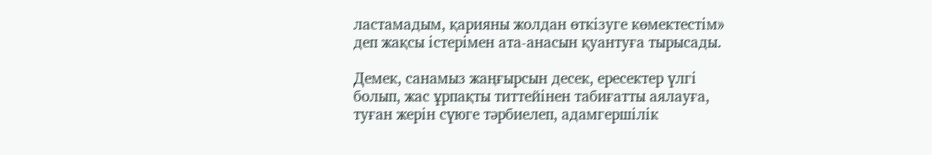ластамадым, қарияны жолдан өткізуге көмектестім» деп жақсы істерімен ата-анасын қуантуға тырысады.

Демек, санамыз жаңғырсын десек, ересектер үлгі болып, жас ұрпақты титтейінен табиғатты аялауға, туған жерін сүюге тәрбиелеп, адамгершілік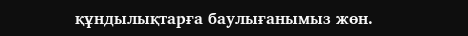құндылықтарға баулығанымыз жөн.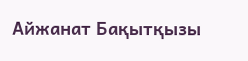Айжанат Бақытқызы